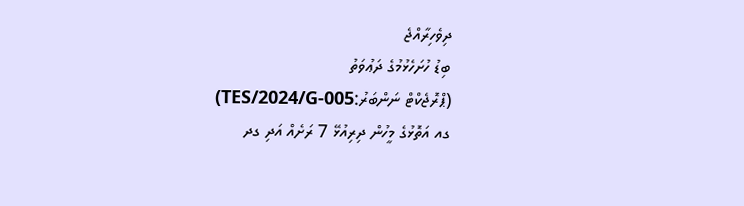ދިވެހިރާއްޖެ
ބިޑު ހުށަހެޅުމުގެ ދަޢުވަތު
(ޕްރޮޖެކްޓް ނަންބަރު:TES/2024/G-005)
ގއ އަތޮޅުގެ މީހުން ދިރިއުޅޭ 7 ރަށެއް އަދި ގދ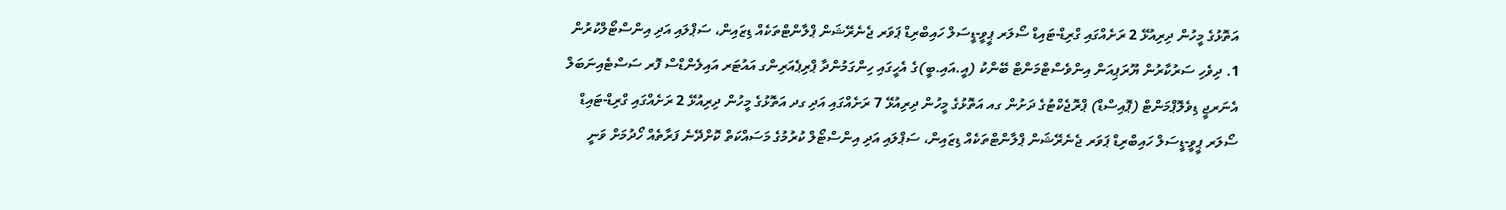އަތޮޅުގެ މީހުން ދިރިއުޅޭ 2 ރަށެއްގައި ގްރިޑް-ޓައިޑް ސޯލަރ ޕީވީ-ޑީސަލް ހައިބްރިޑް ޕަވަރ ޖެނެރޭޝަން ޕްލާންޓްތަކެއް ޑިޒައިން، ސަޕްލައި އަދި އިންސްޓޯލްކުރުން
1. ދިވެހި ސަރުކާރުން ޔޫރަޕިއަން އިންވެސްޓްމަންޓް ބޭންކު (އީ.އައި.ބީ)ގެ އެހީގައި ހިންގަމުންދާ ޕްރިޕެއަރިންގ އައުޓަރ އައިލެންޑްސް ފޮރ ސަސްޓެއިނަބަލް އެނަރޖީ ޑިވެލޮޕްމަންޓް (ޕޮއިސްޑް) ޕްރޮޖެކްޓުގެ ދަށުން ގއ އަތޮޅުގެ މީހުން ދިރިއުޅޭ 7 ރަށެއްގައި އަދި ގދ އަތޮޅުގެ މީހުން ދިރިއުޅޭ 2 ރަށެއްގައި ގްރިޑް-ޓައިޑް ސޯލަރ ޕީވީ-ޑީސަލް ހައިބްރިޑް ޕަވަރ ޖެނެރޭޝަން ޕްލާންޓްތަކެއް ޑިޒައިން، ސަޕްލައި އަދި އިންސްޓޯލް ކުރުމުގެ މަސައްކަތް ކޮށްދޭނެ ފަރާތެއް ހޯދުމަށް ވަނީ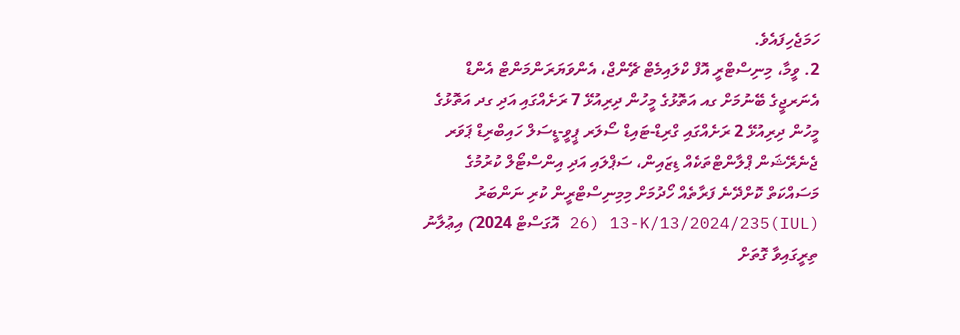ހަމަޖެހިފައެވެ.
2. ވީމާ، މިނިސްޓްރީ އޮފް ކްލައިމެޓް ޗޭންޖް، އެންވަޔަރަންމަންޓް އެންޑް އެނަރޖީގެ ބޭނުމަށް ގއ އަތޮޅުގެ މީހުން ދިރިއުޅޭ 7 ރަށެއްގައި އަދި ގދ އަތޮޅުގެ މީހުން ދިރިއުޅޭ 2 ރަށެއްގައި ގްރިޑް-ޓައިޑް ސޯލަރ ޕީވީ-ޑީސަލް ހައިބްރިޑް ޕަވަރ ޖެނެރޭޝަން ޕްލާންޓްތަކެއް ޑިޒައިން، ސަޕްލައި އަދި އިންސްޓޯލް ކުރުމުގެ މަސައްކަތް ކޮށްދޭނެ ފަރާތެއް ހޯދުމަށް މިމިނިސްޓްރީން ކުރި ނަންބަރު (IUL)13-K/13/2024/235 (26 އޮގަސްޓް 2024) އިޢުލާނު ތިރީގައިވާ ގޮތަށް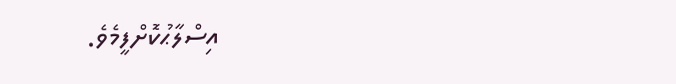އިސްލާޙުކޮށްފީމެވެ.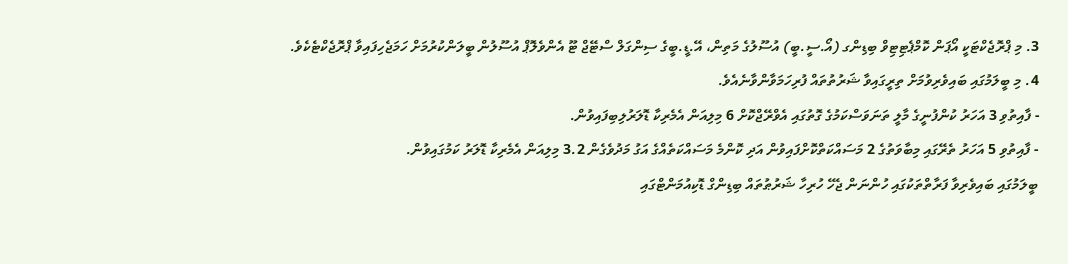3. މި ޕްރޮޖެކްޓަކީ އޯޕަން ކޮމްޕެޓިޓިވް ބިޑިންގ (އޯ.ސީ.ބީ) އުސޫލުގެ މަތިން، އޭ.ޑީ.ބީގެ ސިންގަލް ސްޓޭޖް ޓޫ އެންވެލޮޕް އުސޫލުން ބީލަންކުރުމަށް ހަމަޖެހިފައިވާ ޕްރޮޖެކްޓެކެވެ.
4. މި ބީލަމުގައި ބައިވެރިވުމަށް ތިރީގައިވާ ޝަރުތުތައް ފުރިހަމަވާންވާނެއެވެ.
- ފާއިތުވި 3 އަހަރު ކުންފުނީގެ މާލީ ތަނަވަސްކަމުގެ ގޮތުގައި އެވްރޭޖްކޮށް 6 މިލިއަން އެމެރިކާ ޑޮލަރުލިބިފައިވުން.
- ފާއިތުވި 5 އަހަރު ތެރޭގައި މިބާވަތުގެ 2 މަސައްކަތްކޮށްފައިވުން އަދި ކޮންމެ މަސައްކަތެއްގެ އަގު މަދުވެގެން 3.2 މިލިއަން އެމެރިކާ ޑޮލަރު ކަމުގައިވުން.
ބީލަމުގައި ބައިވެރިވާ ފަރާތްތަކުގައި ހުންނަން ޖެހޭ ހުރިހާ ޝަރުޠުތައް ބިޑިންގް ޑޮކިއުމަންޓްގައި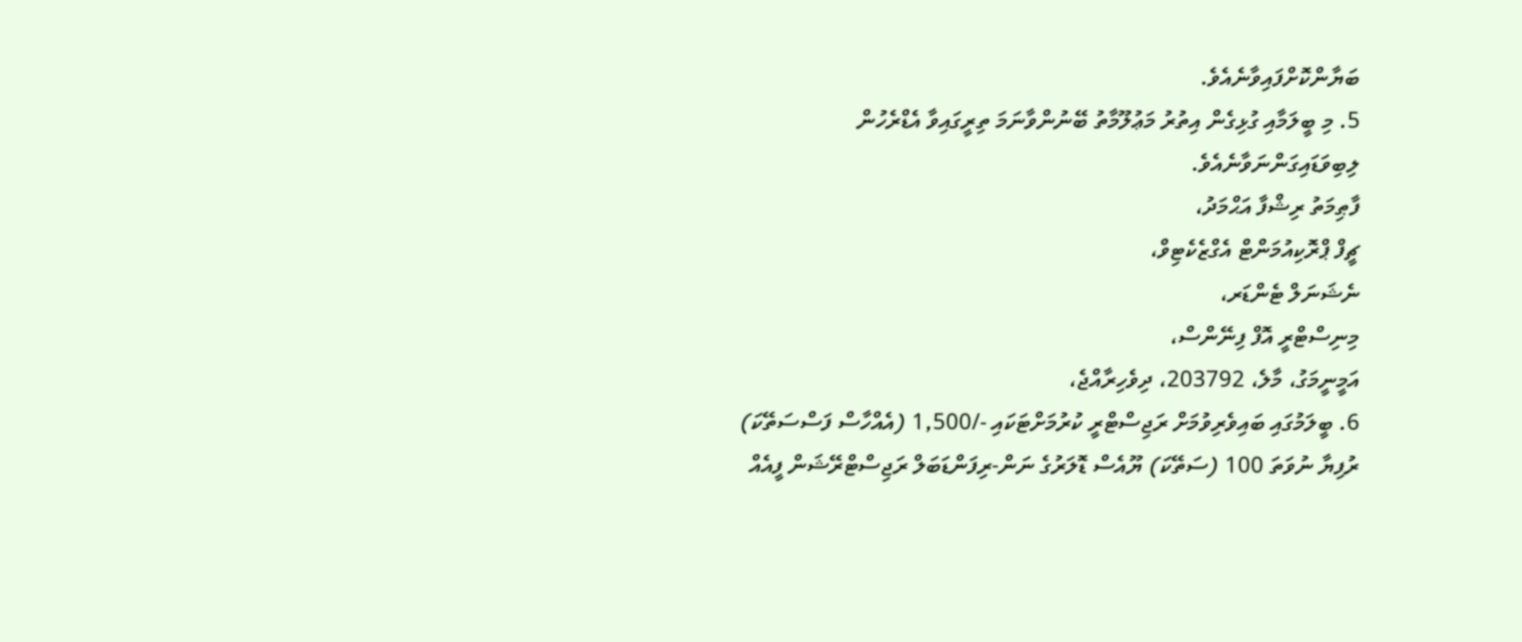ބަޔާންކޮށްފައިވާނެއެވެ.
5. މި ބީލަމާއި ގުޅިގެން އިތުރު މަޢުލޫމާތު ބޭނުންވާނަމަ ތިރީގައިވާ އެޑްރެހުން ލިބިވަޑައިގަންނަވާނެއެވެ.
ފާޠިމަތު ރިޝްފާ އަޙްމަދު،
ޗީފް ޕްރޮކިއުމަންޓް އެގްޒެކެޓިވް،
ނެޝަނަލް ޓެންޑަރ،
މިނިސްޓްރީ އޮފް ފިނޭންސް،
އަމީނީމަގު، މާލެ، 203792، ދިވެހިރާއްޖެ،
6. ބީލަމުގައި ބައިވެރިވުމަށް ރަޖިސްޓްރީ ކުރުމަށްޓަކައި -/1,500 (އެއްހާސް ފަސްސަތޭކަ) ރުފިޔާ ނުވަތަ 100 (ސަތޭކަ) ޔޫއެސް ޑޮލަރުގެ ނަން-ރިފަންޑަބަލް ރަޖިސްޓްރޭޝަން ފީއެއް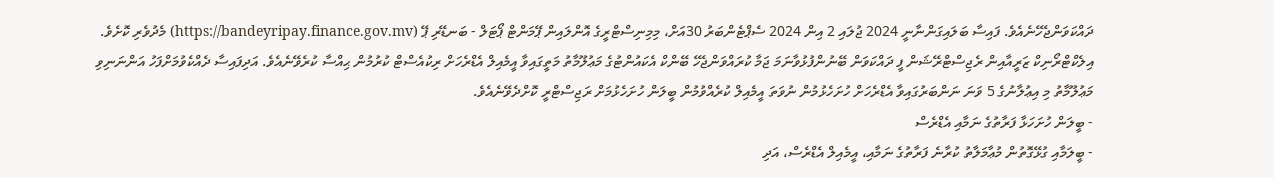ދައްކަވަންޖެހޭނެއެވެ. ފައިސާ ބަލައިގަންނާނީ 2024 ޖުލައި 2 އިން 2024 ސެޕްޓެންބަރު 30އަށް، މިމިނިސްޓްރީގެ އޮންލައިން ޕޭމަންޓް ޕޯޓަލް - ބަނޑޭރި ޕޭ (https://bandeyripay.finance.gov.mv) މެދުވެރި ކޮށެވެ. އިލެކްޓްރޯނިކް ޒަރީއާއިން ރެޖިސްޓްރޭޝަން ފީ ދައްކަވަން ބޭނުންފުޅުވާނަމަ ޖަމާ ކުރައްވަންޖެހޭ ބޭންކް އެކައުންޓުގެ މަޢުލޫމާތު މަތީގައިވާ އީމެއިލް އެޑްރެހަށް ރިކުއެސްޓް ކުރުމުން ޙިއްސާ ކުރެވޭނެއެވެ. އަދިފައިސާ ދެއްކެވުމަށްފަހު އަންނަނިވި މަޢުލޫމާތު މި އިޢުލާނުގެ 5 ވަނަ ނަންބަރުގައިވާ އެޑްރެހަށް ހުށަހެޅުމުން ނުވަތަ އީމެއިލް ކުރެއްވުމުން ބީލަން ހުށަހެޅުމަށް ރަޖިސްޓްރީ ކޮށްދެވޭނެއެވެ.
- ބީލަން ހުށަހަޅާ ފަރާތުގެ ނަމާއި އެޑްރެސް
- ބީލަމާއި ގުޅޭގޮތުން މުޢާމަލާތު ކުރާނެ ފަރާތުގެ ނަމާއި، އީމެއިލް އެޑްރެސް، އަދި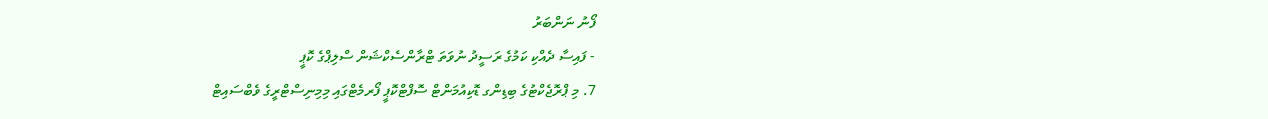ފޯނު ނަންބަރު
- ފައިސާ ދެއްކި ކަމުގެ ރަސީދު ނުވަތަ ޓްރާންސެކްޝަން ސްލިޕްގެ ކޮޕީ
7. މި ޕްރޮޖެކްޓުގެ ބިޑިންގ ޑޮކިއުމަންޓް ސޮފްޓްކޮޕީ ފޯރމެޓްގައި މިމިނިސްޓްރީގެ ވެބްސައިޓް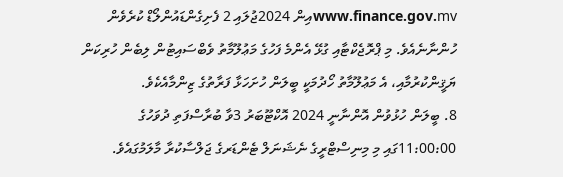www.finance.gov.mvއިން 2024ޖުލައި 2 ފެށިގެންޑައުންލޯޑް ކުރެވެން ހުންނާނެއެވެ. މި ޕްރޮޖެކްޓާއި ގުޅޭ އެންމެ ފަހުގެ މަޢުލޫމާތު ވެބްސައިޓުން ލިބެން ހުރިކަން ޔަޤީންކުރުމާއި، އެ މަޢުލޫމާތު ހޯދުމަކީ ބީލަން ހުށަހަޅާ ފަރާތުގެ ޒިންމާއެކެވެ.
8. ބީލަން ހުޅުވުން އޮންނާނީ 2024 އޮކްޓޫބަރު 3ވާ ބުރާސްފަތި ދުވަހުގެ 11:00:00ގައި މި މިނިސްޓްރީގެ ނެޝަނަލް ޓެންޑަރގެ ޖަލްސާކުރާ މާލަމުގައެވެ.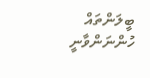ބީލަންތައް ހުންނަންވާނީ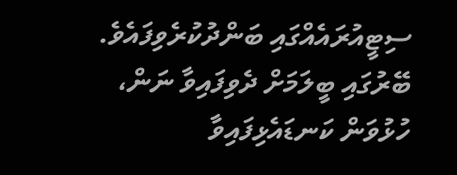ސިޓީއުރައެއްގައި ބަންދުކުރެވިފައެވެ. ބޭރުގައި ބީލަމަށް ދެވިފައިވާ ނަން، ހުޅުވަން ކަނޑައެޅިފައިވާ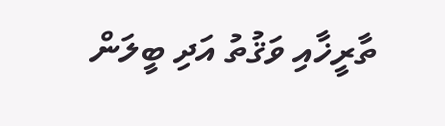ތާރީޚާއި ވަޤުތު އަދި ބީލަން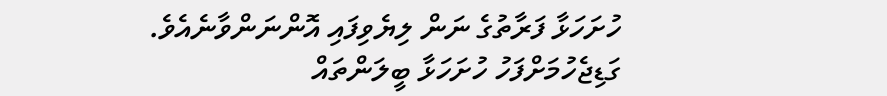ހުށަހަޅާ ފަރާތުގެ ނަން ލިޔެވިފައި އޮންނަންވާނެއެވެ. ގަޑިޖެހުމަށްފަހު ހުށަހަޅާ ބީލަންތައް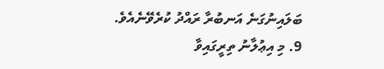ބަލައިނުގަނެ އަނބުރާ ރައްދު ކުރެވޭނެއެވެ.
9. މި އިޢުލާނު ތިރީގައިވާ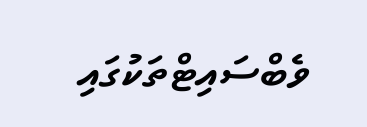ވެބްސައިޓްތަކުގައި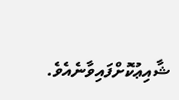ޝާއިޢުކޮށްފައިވާނެއެވެ.